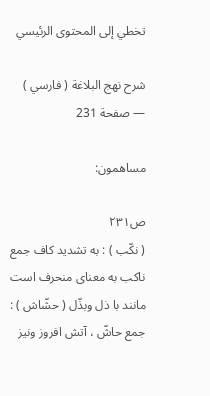تخطي إلى المحتوى الرئيسي

شرح نهج البلاغة ( فارسي ) — صفحة 231

مساهمون:

ص٢٣١
( نكّب ) : به تشديد كاف جمع ناكب به معناى منحرف است مانند با ذل وبذّل ( حشّاش ) : جمع حاشّ ، آتش افروز ونيز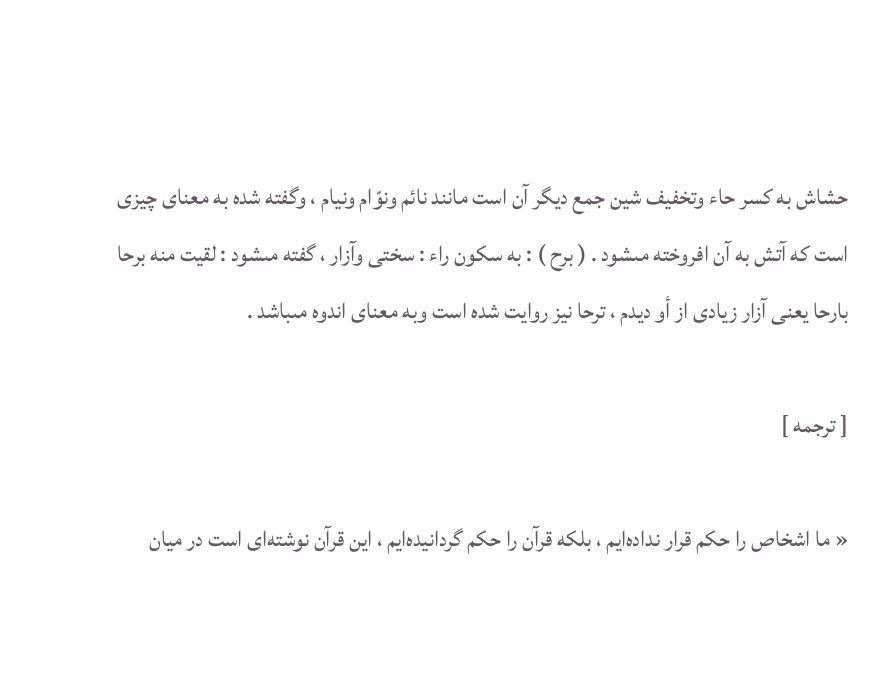حشاش به كسر حاء وتخفيف شين جمع ديگر آن است مانند نائم ونوّام ونيام ، وگفته شده به معناى چيزى است كه آتش به آن افروخته مىشود . ( برح ) : به سكون راء : سختى وآزار ، گفته مىشود : لقيت منه برحا بارحا يعنى آزار زيادى از أو ديدم ، ترحا نيز روايت شده است وبه معناى اندوه مىباشد .

[ ترجمه ]

« ما اشخاص را حكم قرار نداده‌ايم ، بلكه قرآن را حكم گردانيده‌ايم ، اين قرآن نوشته‌اى است در ميان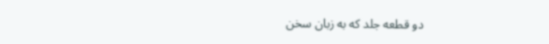دو قطعه جلد كه به زبان سخن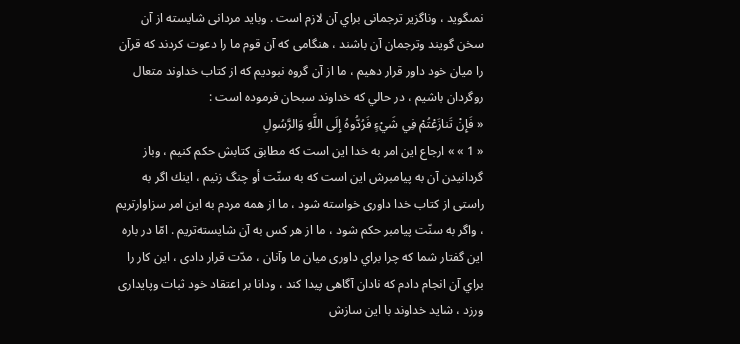نمىگويد ، وناگزير ترجمانى براي آن لازم است . وبايد مردانى شايسته از آن سخن گويند وترجمان آن باشند ، هنگامى كه آن قوم ما را دعوت كردند كه قرآن را ميان خود داور قرار دهيم ، ما از آن گروه نبوديم كه از كتاب خداوند متعال روگردان باشيم ، در حالي كه خداوند سبحان فرموده است :
« فَإِنْ تَنازَعْتُمْ فِي شَيْءٍ فَرُدُّوهُ إِلَى اللَّهِ وَالرَّسُولِ
« 1 » » ارجاع اين امر به خدا اين است كه مطابق كتابش حكم كنيم ، وباز گردانيدن آن به پيامبرش اين است كه به سنّت أو چنگ زنيم ، اينك اگر به راستى از كتاب خدا داورى خواسته شود ، ما از همه مردم به اين امر سزاوارتريم ، واگر به سنّت پيامبر حكم شود ، ما از هر كس به آن شايسته‌تريم . امّا در باره اين گفتار شما كه چرا براي داورى ميان ما وآنان ، مدّت قرار دادى ، اين كار را براي آن انجام دادم كه نادان آگاهى پيدا كند ، ودانا بر اعتقاد خود ثبات وپايدارى ورزد ، شايد خداوند با اين سازش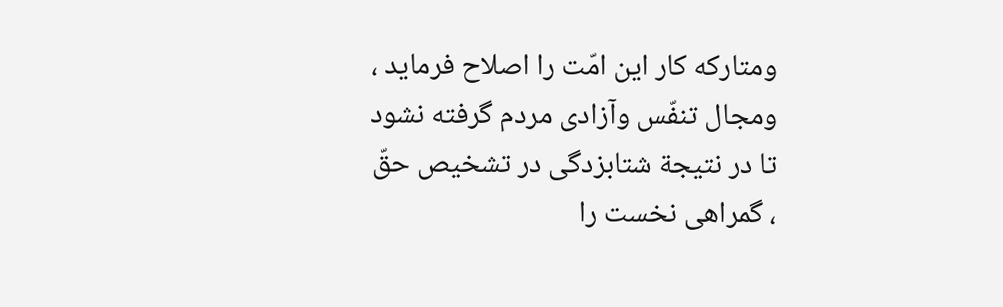ومتاركه كار اين امّت را اصلاح فرمايد ، ومجال تنفّس وآزادى مردم گرفته نشود تا در نتيجة شتابزدگى در تشخيص حقّ ، گمراهى نخست را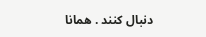دنبال كنند . همانا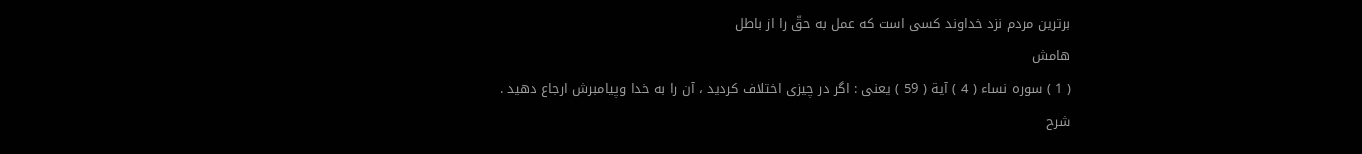برترين مردم نزد خداوند كسى است كه عمل به حقّ را از باطل
هامش
( 1 ) سوره نساء ( 4 ) آية ( 59 ) يعنى : اگر در چيزى اختلاف كرديد ، آن را به خدا وپيامبرش ارجاع دهيد .
شرح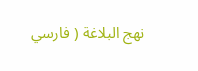نهج البلاغة ( فارسي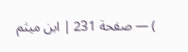) — صفحة 231 | ابن ميثم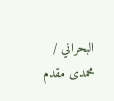البحراني / محمدى مقدم